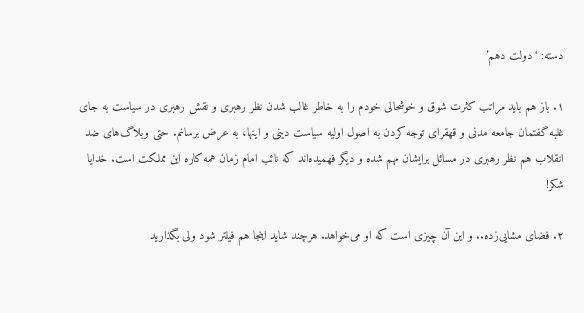دسته: ‘دولت دهم’

۱. باز هم باید مراتب کثرت شوق و خوشحالی خودم را به خاطر غالب شدن نظر رهبری و نقش رهبری در سیاست به جای غلبه گفتمان جامعه مدنی و قهقرای توجه کردن به اصول اولیه سیاست دینی و اینها، به عرض برسانم. حتی وبلاگ‌های ضد انقلاب هم نظر رهبری در مسائل برایشان مهم شده و دیگر فهمیده‌اند که نائب امام زمان همه کاره این مملکت است. خدایا شکر!

۲. فضای مشایی‌زده.. و این آن چیزی است که او می‌خواهد. هرچند شاید اینجا هم فیلتر شود ولی بگذارید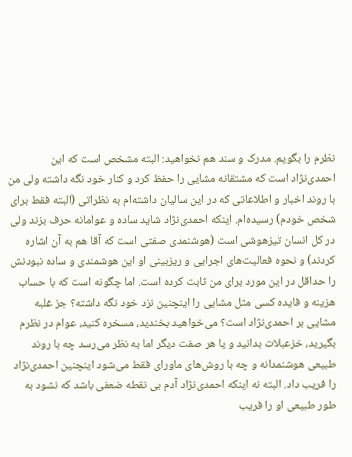نظرم را بگویم. مدرک و سند هم نخواهید: البته مشخص است که این احمدی‌نژاد است که مشتقانه مشایی را حفظ کرد و کنار خود نگه داشته ولی من با روند اخبار و اطلاعاتی که در این سالیان داشته‌ام به نظراتی (البته فقط برای شخص خودم) رسیده‌ام. اینکه احمدی‌نژاد شاید ساده و عوامانه حرف بزند ولی در کل انسان تیزهوشی است (هوشنمدی صفتی است که آقا هم به آن اشاره کردند) و نحوه فعالیت‌های اجرایی و ریزبینی او این هوشمندی و ساده نبودنش را حداقل در این مورد برای من ثابت کرده است. اما چگونه است که با حساب هزینه و فایده کسی مثل مشایی را اینچنین نزد خود نگه داشته؟ جز غلبه مشایی بر احمدی‌نژاد است؟ می‌خواهید بخندید، مسخره کنید، عوام در نظرم بگیرید، خزعبلات بدانید و یا هر صفت دیگر اما به نظر می‌رسد چه با روند طبیعی هوشنمدانه و چه با روش‌های ماورای فقط می‌شود اینچنین احمدی‌نژاد را فریب داد. البته نه اینکه احمدی‌نژاد آدم بی نقطه ضعفی باشد که نشود به طور طبیعی او را فریب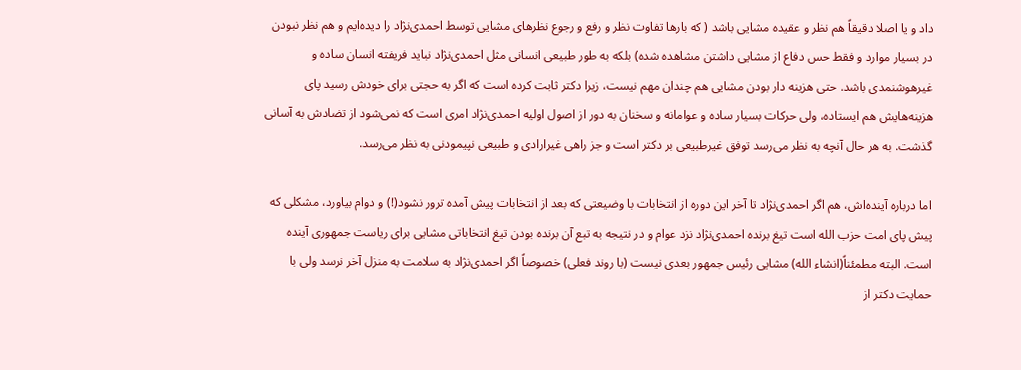داد و یا اصلا دقیقاً هم نظر و عقیده مشایی باشد ( که بارها تفاوت نظر و رفع و رجوع نظرهای مشایی توسط احمدی‌نژاد را دیده‌ایم و هم نظر نبودن در بسیار موارد و فقط حس دفاع از مشایی داشتن مشاهده شده) بلکه به طور طبیعی انسانی مثل احمدی‌نژاد نباید فریفته انسان ساده و غیرهوشنمدی باشد. حتی هزینه دار بودن مشایی هم چندان مهم نیست، زیرا دکتر ثابت کرده است که اگر به حجتی برای خودش رسید پای هزینه‌هایش هم ایستاده، ولی حرکات بسیار ساده و عوامانه و سخنان به دور از اصول اولیه احمدی‌نژاد امری است که نمی‌شود از تضادش به آسانی گذشت. به هر حال آنچه به نظر می‌رسد توفق غیرطبیعی بر دکتر است و جز راهی غیرارادی و طبیعی نپیمودنی به نظر می‌رسد.

اما درباره آینده‌اش، هم اگر احمدی‌نژاد تا آخر این دوره از انتخابات با وضیعتی که بعد از انتخابات پیش آمده ترور نشود(!) و دوام بیاورد، مشکلی که پیش پای امت حزب الله است تیغ برنده احمدی‌نژاد نزد عوام و در نتیجه به تبع آن برنده بودن تیغ انتخاباتی مشایی برای ریاست جمهوری آینده است. البته مطمئناً(انشاء الله) مشایی رئیس جمهور بعدی نیست (با روند فعلی) خصوصاً اگر احمدی‌نژاد به سلامت به منزل آخر نرسد ولی با حمایت دکتر از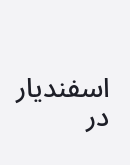اسفندیار در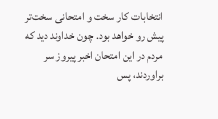انتخابات کار سخت و امتحانی سخت‌تر پیش رو خواهد بود. چون خداوند دید که مردم در این امتحان اخبر پیروز سر براوردند، پس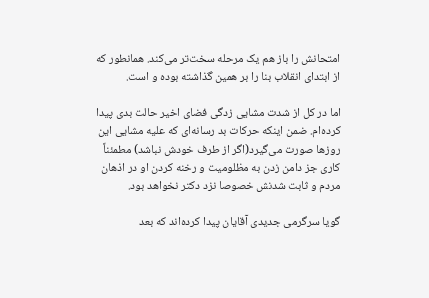امتحانش را باز هم یک مرحله سخت‌تر می‌کند. همانطور که از ابتدای انقلاب بنا را بر همین گذاشته بوده و است.

اما در کل از شدت مشایی زدگی فضای اخیر حالت بدی پیدا کرده‌ام. ضمن اینکه حرکات بد رسانه‌ای که علیه مشایی این روزها صورت می‌گیرد(اگر از طرف خودش نباشد) مطمئناً کاری جز دامن زدن به مظلومیت و رخنه کردن او در اذهان مردم و ثابت شدنش خصوصا نزد دکتر نخواهد بود.

گویا سرگرمی جدیدی آقایان پیدا کرده‌اند که بعد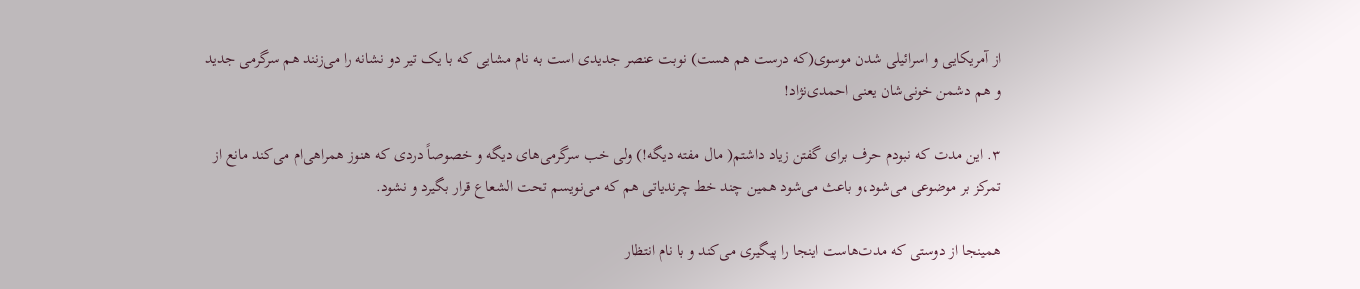از آمریکایی و اسرائیلی شدن موسوی(که درست هم هست) نوبت عنصر جدیدی است به نام مشایی که با یک تیر دو نشانه را می‌زنند هم سرگرمی جدید و هم دشمن خونی‌شان یعنی احمدی‌نژاد!

۳. این مدت که نبودم حرف برای گفتن زیاد داشتم( مال مفته دیگه!) ولی خب سرگرمی‌های دیگه و خصوصاً دردی که هنوز همراهی‌ام می‌کند مانع از تمرکز بر موضوعی می‌شود،‌و باعث می‌شود همین چند خط چرندیاتی هم که می‌نویسم تحت الشعاع قرار بگیرد و نشود.

همینجا از دوستی که مدت‌هاست اینجا را پیگیری می‌کند و با نام انتظار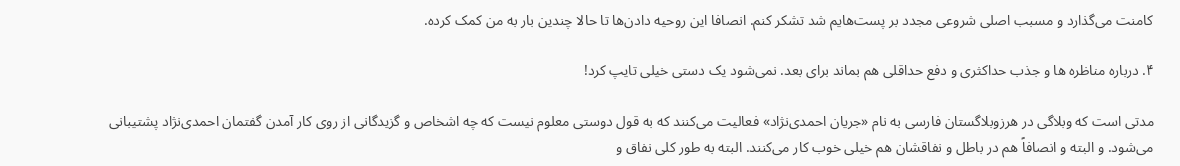کامنت می‌گذارد و مسبب اصلی شروعی مجدد بر پست‌هایم شد تشکر کنم. انصافا این روحیه دادن‌ها تا حالا چندین بار به من کمک کرده.

۴. درباره مناظره ها و جذب حداکثری و دفع حداقلی هم بماند برای بعد. نمی‌شود یک دستی خیلی تایپ کرد!

مدتی است که وبلاگی در هرزوبلاگستان فارسی به نام «جریان احمدی‌نژاد» فعالیت می‌کنند که به قول دوستی معلوم نیست که چه اشخاص و گزیدگانی از روی کار آمدن گفتمان احمدی‌نژاد پشتیبانی می‌شود. و البته و انصافاً هم در باطل و نفاقشان هم خیلی خوب کار می‌کنند. البته به طور کلی نفاق و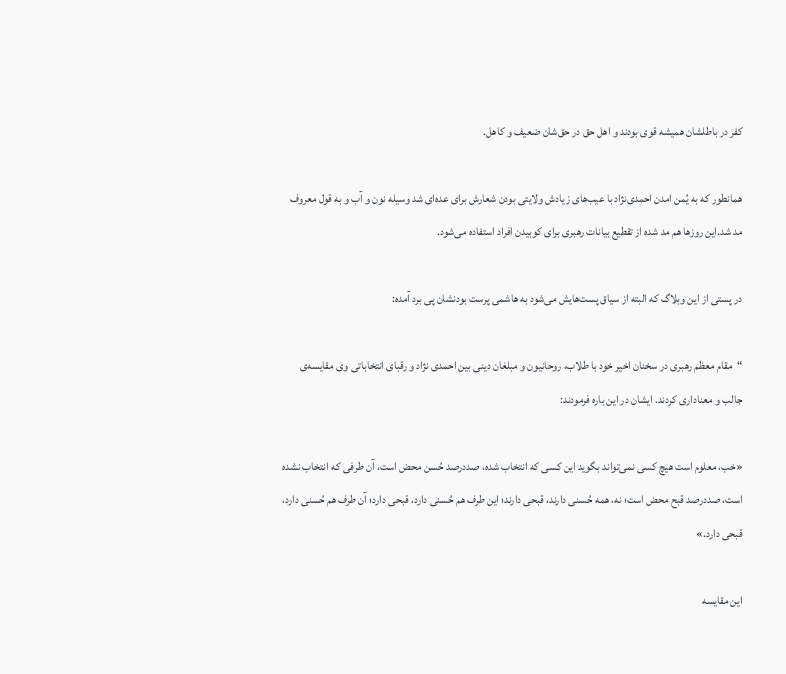کفر در باطلشان همیشه قوی بودند و اهل حق در حق‌شان ضعیف و کاهل.

همانطور که به یُمن امدن احمدی‌نژاد با عیب‌های زیادش ولایتی بودن شعارش برای عده‌ای شد وسیله نون و آب و به قول معروف مد شد.این روزها هم مد شده از تقطیع بیانات رهبری برای کوبیدن افراد استفاده می‌شود.

در پستی از این وبلاگ که البته از سیاق پست‌هایش می‌شود به هاشمی پرست بودنشان پی برد آمده:

“مقام معظم رهبری در سخنان اخیر خود با طلاب، روحانیون و مبلغان دینی بین احمدی نژاد و رقبای انتخاباتی وی مقایسه‌ی جالب و معناداری کردند. ایشان در این باره فرمودند:

«خب، معلوم است هیچ کسى نمی‌تواند بگوید این کسى که انتخاب شده، صددرصد حُسن محض است، آن طرفى که انتخاب نشده است، صددرصد قبح محض است؛ نه، همه حُسنى دارند، قبحى دارند؛ این طرف هم حُسنى دارد، قبحى دارد؛ آن طرف هم حُسنى دارد، قبحى دارد.»

این مقایسه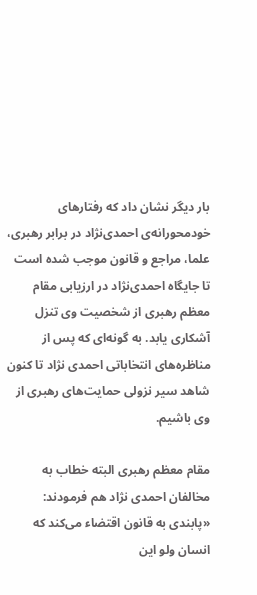بار دیگر نشان داد که رفتارهای خودمحورانه‌ی احمدی‌‌نژاد در برابر رهبری، علما، مراجع و قانون موجب شده است تا جایگاه احمدی‌نژاد در ارزیابی مقام معظم رهبری از شخصیت وی تنزل آشکاری یابد. به گونه‌ای که پس از مناظره‌های انتخاباتی احمدی نژاد تا کنون شاهد سیر نزولی حمایت‌های رهبری از وی باشیم.

مقام معظم رهبری البته خطاب به مخالفان احمدی نژاد هم فرمودند: «پابندى به قانون اقتضاء می‌کند که انسان ولو این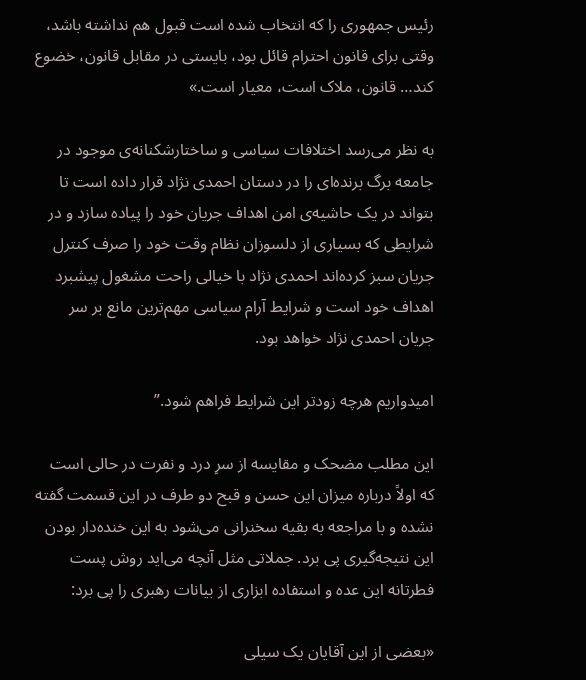رئیس جمهورى را که انتخاب شده است قبول هم نداشته باشد، وقتى براى قانون احترام قائل بود، بایستى در مقابل قانون، خضوع کند… قانون، ملاک است، معیار است.»

به نظر می‌رسد اختلافات سیاسی و ساختارشکنانه‌ی موجود در جامعه برگ برنده‌ای را در دستان احمدی نژاد قرار داده است تا بتواند در یک حاشیه‌ی امن اهداف جریان خود را پیاده سازد و در شرایطی که بسیار‌ی از دلسوزان نظام وقت خود را صرف کنترل جریان سبز کرده‌اند احمدی نژاد با خیالی راحت مشغول پیشبرد اهداف خود است و شرایط آرام سیاسی مهم‌ترین مانع بر سر جریان احمدی نژاد خواهد بود.

امیدواریم هرچه زودتر این شرایط فراهم شود.”

این مطلب مضحک و مقایسه از سرِ درد و نفرت در حالی است که اولاً درباره میزان این حسن و قبح دو طرف در این قسمت گفته نشده و با مراجعه به بقیه سخنرانی می‌شود به این خنده‌دار بودن این نتیجه‌گیری پی برد. جملاتی مثل آنچه می‌اید روش پست فطرتانه این عده و استفاده ابزاری از بیانات رهبری را پی برد:

«بعضى از این آقایان یک سیلى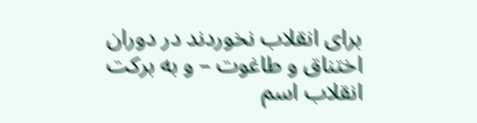براى انقلاب نخوردند در دوران اختناق و طاغوت – و به برکت انقلاب اسم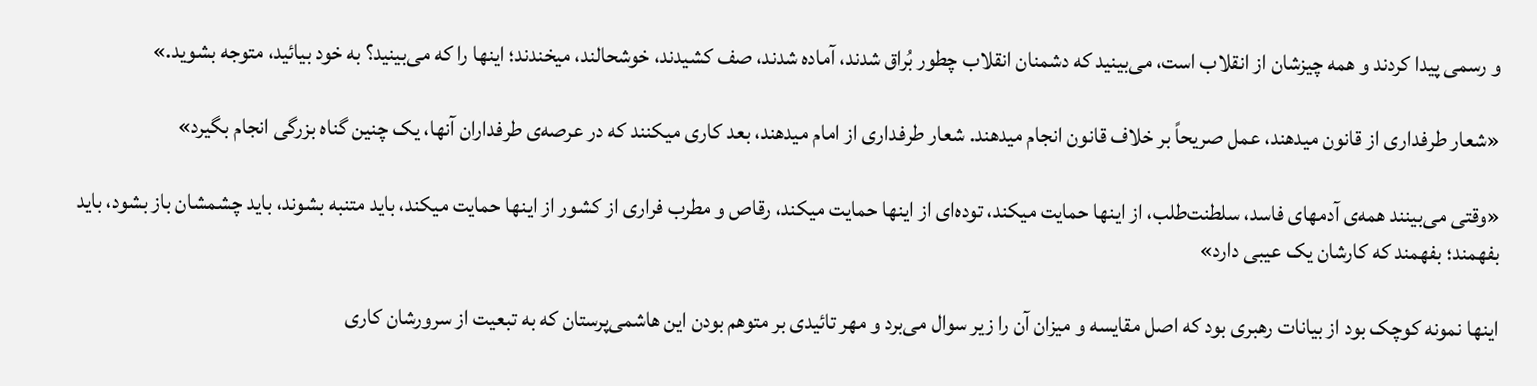و رسمى پیدا کردند و همه چیزشان از انقلاب است، مى‌بینید که دشمنان انقلاب چطور بُراق شدند، آماده شدند، صف کشیدند، خوشحالند، میخندند؛ اینها را که مى‌بینید؟ به خود بیائید، متوجه بشوید.»

«شعار طرفدارى از قانون میدهند، عمل صریحاً بر خلاف قانون انجام میدهند. شعار طرفدارى از امام میدهند، بعد کارى میکنند که در عرصه‌ى طرفداران آنها، یک چنین گناه بزرگى انجام بگیرد»

«وقتى مى‌بینند همه‌ى آدمهاى فاسد، سلطنت‌طلب، از اینها حمایت میکند، توده‌اى از اینها حمایت میکند، رقاص و مطرب فرارى از کشور از اینها حمایت میکند، باید متنبه بشوند، باید چشمشان باز بشود، باید بفهمند؛ بفهمند که کارشان یک عیبى دارد»

اینها نمونه کوچک بود از بیانات رهبری بود که اصل مقایسه و میزان آن را زیر سوال می‌برد و مهر تائیدی بر متوهم بودن این هاشمی‌پرستان که به تبعیت از سرورشان کاری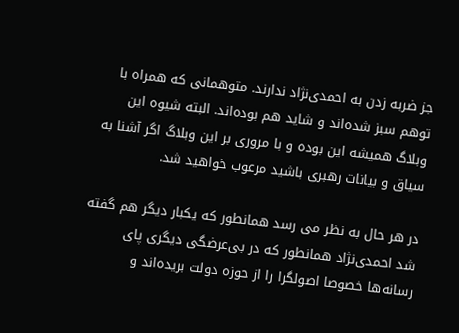جز ضربه زدن به احمدی‌نژاد ندارند. متوهمانی که همراه با توهم سبز شده‌اند و شاید هم بوده‌اند. البته شیوه این وبلاگ همیشه این بوده و با مروری بر این وبلاگ اگر آشنا به سیاق و بیانات رهبری باشید مرعوب خواهید شد.

در هر حال به نظر می رسد همانطور که یکبار دیگر هم گفته شد احمدی‌نژاد همانطور که در بی‌عرضگی دیگری پای رسانه‌ها خصوصا اصولگرا را از حوزه دولت بریده‌اند و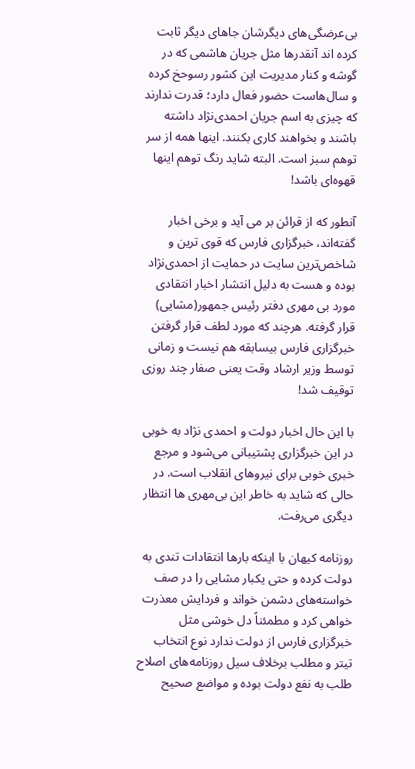بی‌عرضگی‌های دیگرشان جاهای دیگر ثابت کرده اند آنقدرها مثل جریان هاشمی که در گوشه و کنار مدیریت این کشور رسوحخ کرده و سال‌هاست حضور فعال دارد؛ قدرت ندارند که چیزی به اسم جریان احمدی‌نژاد داشته باشند و بخواهند کاری بکنند. اینها همه از سر توهم سبز است. البته شاید رنگ توهم اینها قهوه‌ای باشد!

آنطور که از قرائن بر می آید و برخی اخبار گفته‌اند، خبرگزاری فارس که قوی ترین و شاخص‌ترین سایت در حمایت از احمدی‌نژاد بوده و هست به دلیل انتشار اخبار انتقادی مورد بی مهری دفتر رئیس جمهور(مشایی) قرار گرفته. هرچند که مورد لطف قرار گرفتن خبرگزاری فارس بیسابقه هم نیست و زمانی توسط وزیر ارشاد وقت یعنی صفار چند روزی توقیف شد!

با این حال اخبار دولت و احمدی نژاد به خوبی در این خبرگزاری پشتیبانی می‌شود و مرجع خبری خوبی برای نیروهای انقلاب است. در حالی که شاید به خاطر این بی‌مهری ها انتظار دیگری می‌رفت.

روزنامه کیهان با اینکه بارها انتقادات تندی به دولت کرده و حتی یکبار مشایی را در صف خواسته‌های دشمن خواند و فردایش معذرت خواهی کرد و مطمئناً دل خوشی مثل خبرگزاری فارس از دولت ندارد نوع انتخاب تیتر و مطلب برخلاف سیل روزنامه‌های اصلاح طلب به نفع دولت بوده و مواضع صحیح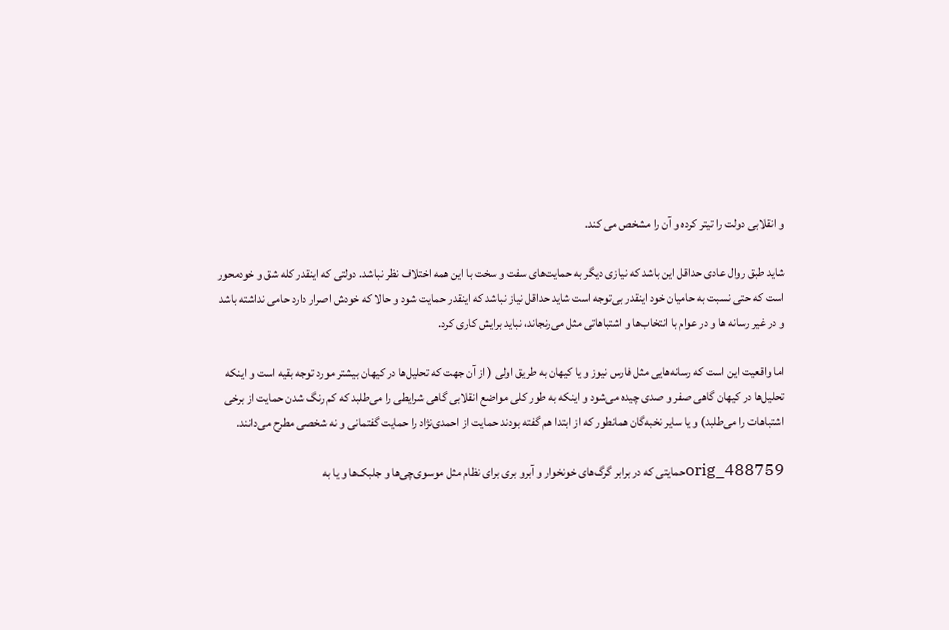و انقلابی دولت را تیتر کرده و آن را مشخص می کند.

شاید طبق روال عادی حداقل این باشد که نیازی دیگر به حمایت‌های سفت و سخت با این همه اختلاف نظر نباشد. دولتی که اینقدر کله شق و خودمحور است که حتی نسبت به حامیان خود اینقدر بی‌توجه است شاید حداقل نیاز نباشد که اینقدر حمایت شود و حالا که خودش اصرار دارد حامی نداشته باشد و در غیر رسانه ها و در عوام با انتخاب‌ها و اشتباهاتی مثل می‌رنجاند، نباید برایش کاری کرد.

اما واقعیت این است که رسانه‌هایی مثل فارس نیوز و یا کیهان به طریق اولی ( از آن جهت که تحلیل‌ها در کیهان بیشتر مورد توجه بقیه است و اینکه تحلیل‌ها در کیهان گاهی صفر و صدی چیده می‌شود و اینکه به طور کلی مواضع انقلابی گاهی شرایطی را می‌طلبد که کم رنگ شدن حمایت از برخی اشتباهات را می‌طلبد) و یا سایر نخبه‌گان همانطور که از ابتدا هم گفته‌ بودند حمایت از احمدی‌نژاد را حمایت گفتمانی و نه شخصی مطرح می‌دانند.

488759_origحمایتی که در برابر گرگ‌های خونخوار و آبرو بری برای نظام مثل موسوی‌چی‌ها و جلبک‌ها و یا به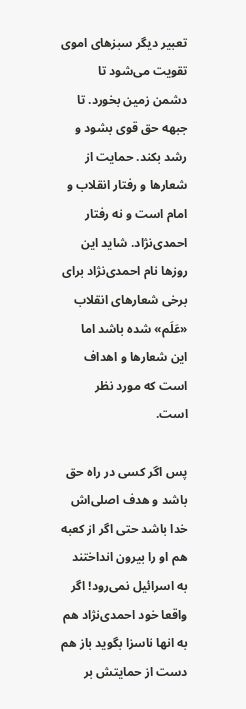تعبیر دیگر سبزهای اموی تقویت می‌شود تا دشمن زمین بخورد. تا جبهه حق قوی بشود و رشد بکند. حمایت از شعارها و رفتار انقلاب و امام است و نه رفتار احمدی‌نژاد. شاید این روزها نام احمدی‌نژاد برای برخی شعارهای انقلاب «عَلَم» شده باشد اما این شعارها و اهداف است که مورد نظر است.

پس اگر کسی در راه حق باشد و هدف اصلی‌اش خدا باشد حتی اگر از کعبه هم او را بیرون انداختند به اسرائیل نمی‌رود! اگر واقعا خود احمدی‌نژاد هم به انها ناسزا بگوید باز هم دست از حمایتش بر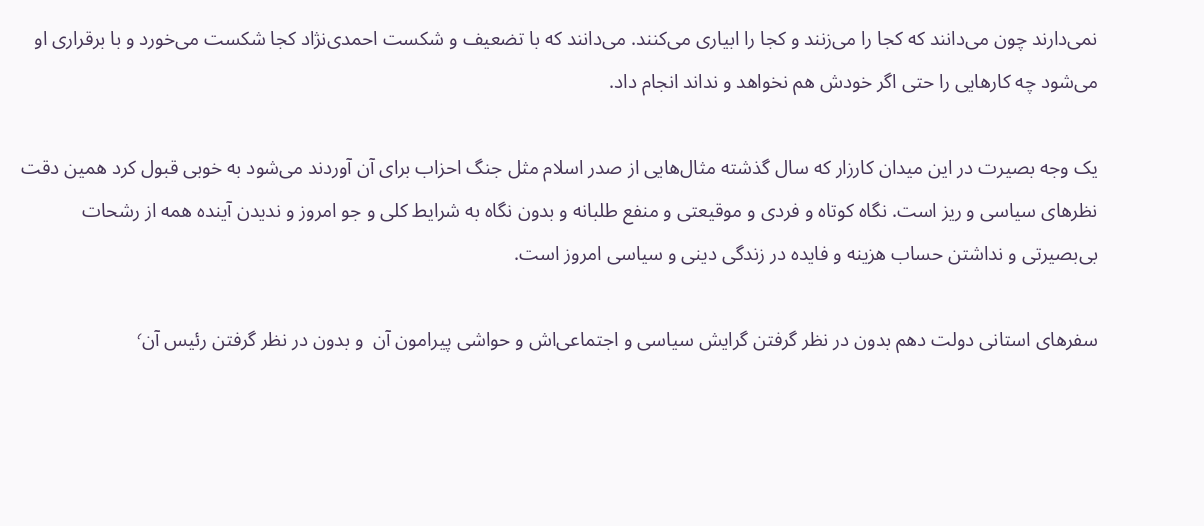نمی‌دارند چون می‌دانند که کجا را می‌زنند و کجا را ابیاری می‌کنند. می‌دانند که با تضعیف و شکست احمدی‌نژاد کجا شکست می‌خورد و با برقراری او می‌شود چه کارهایی را حتی اگر خودش هم نخواهد و نداند انجام داد.

یک وجه بصیرت در این میدان کارزار که سال گذشته مثال‌هایی از صدر اسلام مثل جنگ احزاب برای آن آوردند می‌شود به خوبی قبول کرد همین دقت نظرهای سیاسی و ریز است. نگاه کوتاه و فردی و موقیعتی و منفع طلبانه و بدون نگاه به شرایط کلی و جو امروز و ندیدن آینده همه از رشحات بی‌بصیرتی و نداشتن حساب هزینه و فایده در زندگی دینی و سیاسی امروز است.

سفرهای استانی دولت دهم بدون در نظر گرفتن گرایش سیاسی و اجتماعی‌اش و حواشی پیرامون آن  و بدون در نظر گرفتن رئیس آن٬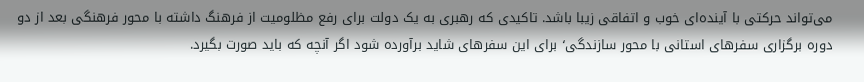می‌تواند حرکتی با آینده‌ای خوب و اتفاقی زیبا باشد. تاکیدی که رهبری به یک دولت برای رفع مظلومیت از فرهنگ داشته با محور فرهنگی بعد از دو دوره برگزاری سفرهای استانی با محور سازندگی٬ برای این سفرهای شاید برآورده شود اگر آنچه که باید صورت بگیرد.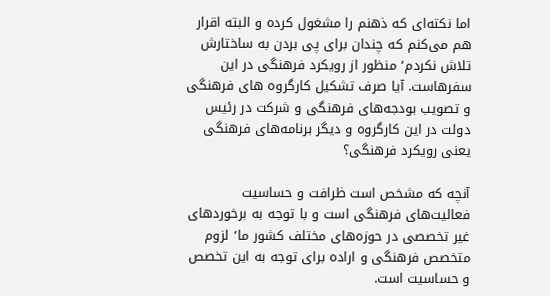اما نکته‌ای که ذهنم را مشغول کرده و البته اقرار هم می‌کنم که چندان برای پی بردن به ساختارش تلاش نکردم٬ منظور از رویکرد فرهنگی در این سفرهاست. آیا صرف تشکیل کارگروه های فرهنگی و تصویب بودجه‌های فرهنگی و شرکت در رئیس دولت در این کارگروه و دیگر برنامه‌های فرهنگی یعنی رویکرد فرهنگی؟

آنچه که مشخص است ظرافت و حساسیت فعالیت‌های فرهنگی است و با توجه به برخوردهای غیر تخصصی در حوزه‌های مختلف کشور ما٬ لزوم متخصص فرهنگی و اراده برای توجه به این تخصص و حساسیت است.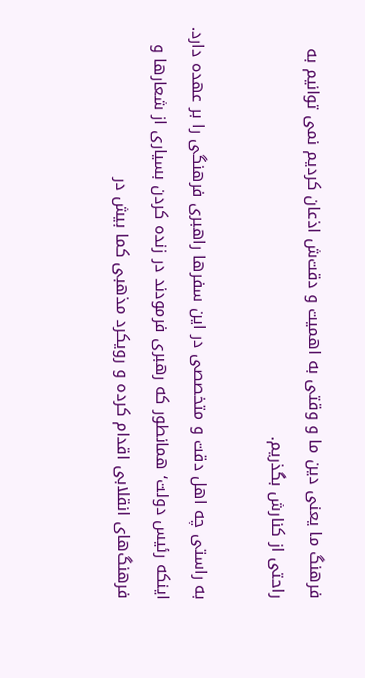فرهنگ ما یعنی دین ما و وقتی به اهمیت و دقت‌ش اذعان کردیم نمی توانیم به راحتی از کنارش بگذریم.

به راستی چه اهل دقت و متخصصی در این سفرها راهبری فرهنگی را بر عهده دارد. اینکه رئیس دولت٬ همانطور که رهبری فرمودند در زنده کردن بسیاری از شعارها و فرهنگ‌های انقلابی اقدام کرده و رویکرد مذهبی کما بیش در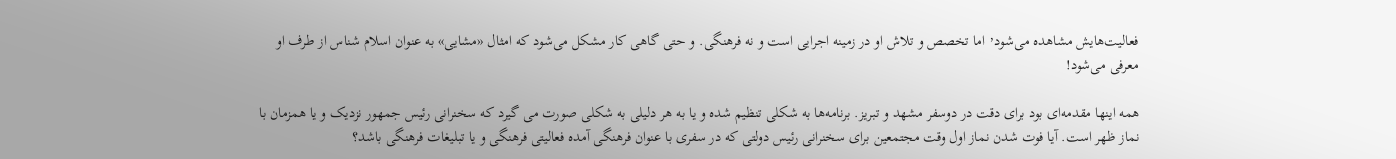فعالیت‌هایش مشاهده می‌شود٬ اما تخصص و تلاش او در زمینه اجرایی است و نه فرهنگی. و حتی گاهی کار مشکل می‌شود که امثال «مشایی» به عنوان اسلام شناس از طرف او معرفی می‌شود!

همه اینها مقدمه‌ای بود برای دقت در دوسفر مشهد و تبریز. برنامه‌ها به شکلی تنظیم شده و یا به هر دلیلی به شکلی صورت می گیرد که سخنرانی رئیس جمهور نزدیک و یا همزمان با نماز ظهر است. آیا فوت شدن نماز اول وقت مجتمعین برای سخنرانی رئیس دولتی که در سفری با عنوان فرهنگی آمده فعالیتی فرهنگی و یا تبلیغات فرهنگی باشد؟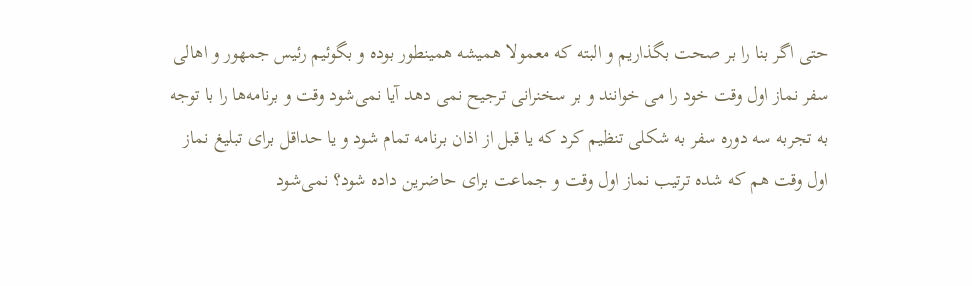حتی اگر بنا را بر صحت بگذاریم و البته که معمولا همیشه همینطور بوده و بگوئیم رئیس جمهور و اهالی سفر نماز اول وقت خود را می خوانند و بر سخنرانی ترجیح نمی دهد آیا نمی‌شود وقت و برنامه‌ها را با توجه به تجربه سه دوره سفر به شکلی تنظیم کرد که یا قبل از اذان برنامه تمام شود و یا حداقل برای تبلیغ نماز اول وقت هم که شده ترتیب نماز اول وقت و جماعت برای حاضرین داده شود؟ نمی‌شود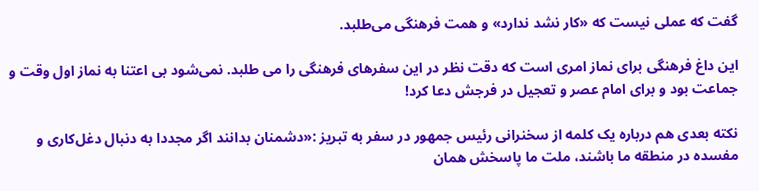گفت که عملی نیست که «کار نشد ندارد» و همت فرهنگی می‌طلبد.

این داغ فرهنگی برای نماز امری است که دقت نظر در این سفرهای فرهنگی را می طلبد. نمی‌شود بی اعتنا به نماز اول وقت و جماعت بود و برای امام عصر و تعجیل در فرجش دعا کرد!

نکته بعدی هم درباره یک کلمه از سخنرانی رئیس جمهور در سفر به تبریز :«دشمنان بدانند اگر مجددا به دنبال دغل‌کاری و مفسده در منطقه ما باشند، ملت ما پاسخش همان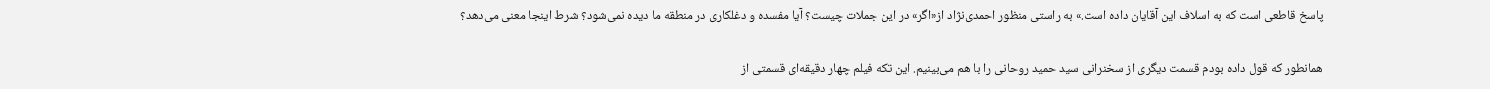پاسخ قاطعی است که به اسلاف این آقایان داده است.» به راستی منظور احمدی‌نژاد از«اگر» در این جملات چیست؟ آیا مفسده و دغلکاری در منطقه ما دیده نمی‌شود؟ شرط اینجا معنی می‌دهد؟

همانطور که قول داده بودم قسمت دیگری از سخنرانی سید حمید روحانی را با هم می‌بینیم. این تکه فیلم چهار دقیقه‌ای قسمتی از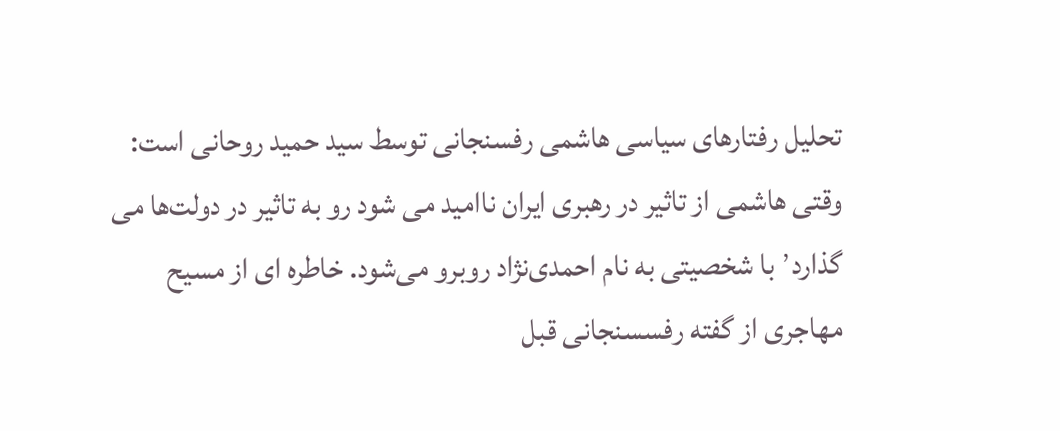تحلیل رفتارهای سیاسی هاشمی رفسنجانی توسط سید حمید روحانی است: وقتی هاشمی از تاثیر در رهبری ایران ناامید می شود رو به تاثیر در دولت‌ها می گذارد٬ با شخصیتی به نام احمدی‌نژاد روبرو می‌شود. خاطره ای از مسیح مهاجری از گفته رفسسنجانی قبل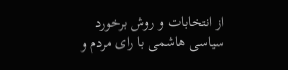از انتخابات و روش برخورد سیاسی هاشمی با رای مردم و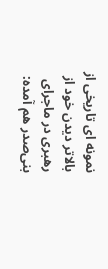نمونه ای تاریخی از بالاتر دیدن خود از رهبری در ماجرای بنی‌صدر هم آمده: